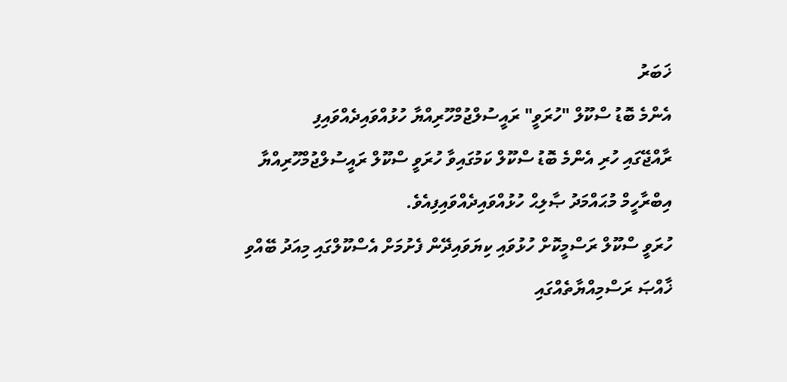ޚަބަރު
އެންމެ ބޮޑު ސްކޫލް "ހުރަވީ" ރައީސުލްޖުމްހޫރިއްޔާ ހުޅުއްވައިދެއްވައިފި
ރާއްޖޭގައި ހުރި އެންމެ ބޮޑު ސްކޫލް ކަމުގައިވާ ހުރަވީ ސްކޫލް ރައީސުލްޖުމްހޫރިއްޔާ އިބްރާހީމް މުޙައްމަދު ޞާލިޙް ހުޅުއްވައިދެއްވައިފިއެވެ.
ހުރަވީ ސްކޫލް ރަސްމީކޮށް ހުޅުވައި ކިޔަވައިދޭން ފެށުމަށް އެސްކޫލްގައި މިއަދު ބޭއްވި ޚާއްޞަ ރަސްމިއްޔާތެއްގައި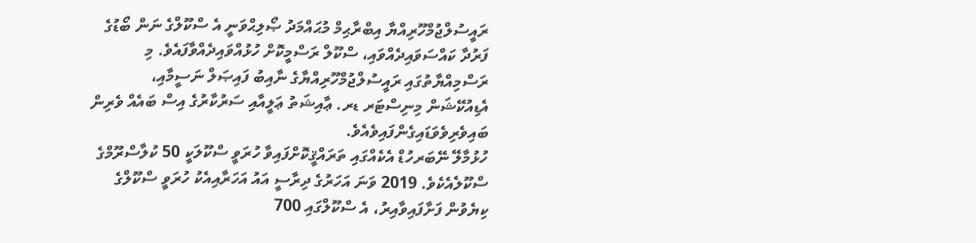ރައީސުލްޖުމްހޫރިއްޔާ އިބްރާޙިމް މުޙައްމަދު ޞޯލިޙްވަނީ އެ ސްކޫލްގެ ނަން ބޯޑުގެ ފަރުދާ ކައްސަވައިދެއްވައި، ސްކޫލް ރަސްމީކޮށް ހުޅުއްވައިދެއްވާފައެވެ. މި ރަސްމިއްޔާތުގައި ރައީސުލްޖުމްހޫރިއްޔާގެ ނާއިބު ފައިޞަލް ނަސީމާއި، އެޑިއުކޭޝަން މިނިސްޓަރ ޑރ. ޢާއިޝަތު ޢަލީއާއި ސަރުކާރުގެ އިސް ބައެއް ވެރިން ބައިވެރިވެވަޑައިގެންފައިވެއެވެ.
ހުޅުމާލޭ ނޭބަރހުޑް އެކެއްގައި ތަރައްޤީކޮށްފައިވާ ހުރަވީ ސްކޫލަކީ 50 ކުލާސްރޫމްގެ ސްކޫލެއެކެވެ. 2019 ވަނަ އަހަރުގެ ދިރާސީ އައު އަހަރާއިއެކު ހުރަވީ ސްކޫލްގެ ކިޔެވުން ފަށާފައިވާއިރު، އެ ސްކޫލްގައި 700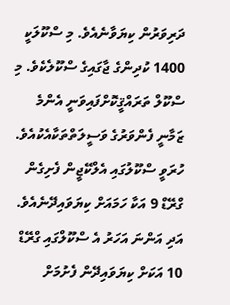ދަރިވަރުން ކިޔަވާނެއެވެ. މި ސްކޫލަކީ 1400 ކުދިންގެ ޖާގައިގެ ސްކޫލެކެވެ. މި ސްކޫލް ތަރައްޤީކޮށްފައިވަނީ އެންމެ ޒަމާނީ ފެންވަރުގެ ވަސީލަތްތަކާއެކުއެވެ. ހުރަވީ ސްކޫލުގައި އެލްކޭޖީން ފެށިގެން ގްރޭޑް 9 އަކާ ހަމައަށް ކިޔަވައިދޭނެއެވެ. އަދި އަންނަ އަހަރު އެ ސްކޫލްގައި ގްރޭޑް 10 އަކަށް ކިޔަވައިދޭން ފެށުމަށް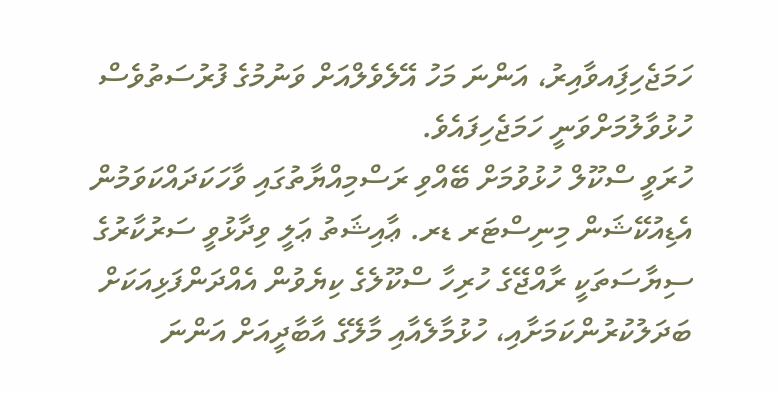ހަމަޖެހިފަިއވާއިރު، އަންނަ މަހު އޭލެވެލްއަށް ވަނުމުގެ ފުރުސަތުވެސް ހުޅުވާލުމަށްވަނީ ހަމަޖެހިފައެވެ.
ހުރަވީ ސްކޫލް ހުޅުވުމަށް ބޭއްވި ރަސްމިއްޔާތުގައި ވާހަކަދައްކަވަމުން އެޑިއުކޭޝަން މިނިސްޓަރ ޑރ. ޢާއިޝަތު ޢަލީ ވިދާޅުވީ ސަރުކާރުގެ ސިޔާސަތަކީ ރާއްޖޭގެ ހުރިހާ ސްކޫލެގެ ކިޔެވުން އެއްދަންފަޅިއަކަށް ބަދަލުކުރުންކަމަށާއި، ހުޅުމާލެއާއި މާލޭގެ އާބާދީއަށް އަންނަ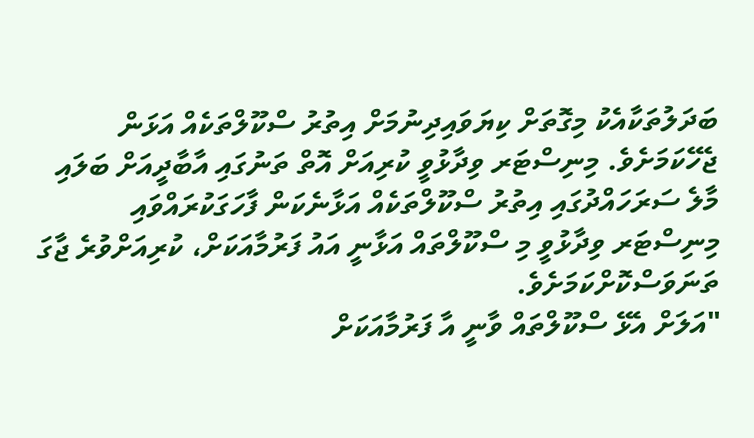ބަދަލުތަކާއެކު މިގޮތަށް ކިޔަވައިދިނުމަށް އިތުރު ސްކޫލްތަކެއް އަޅަން ޖެހޭކަމަށެވެ. މިނިސްޓަރ ވިދާޅުވީ ކުރިއަށް އޮތް ތަނުގައި އާބާދީއަށް ބަލައި މާލެ ސަރަހައްދުގައި އިތުރު ސްކޫލްތަކެއް އަޅާނެކަން ފާހަގަކުރައްވައި މިނިސްޓަރ ވިދާޅުވީ މި ސްކޫލްތައް އަޅާނީ އައު ފަރުމާއަކަށް، ކުރިއަށްވުރެ ޖާގަ ތަނަވަސްކޮށްކަމަށެވެ.
"އަލަށް އެޅޭ ސްކޫލްތައް ވާނީ އާ ފަރުމާއަކަށް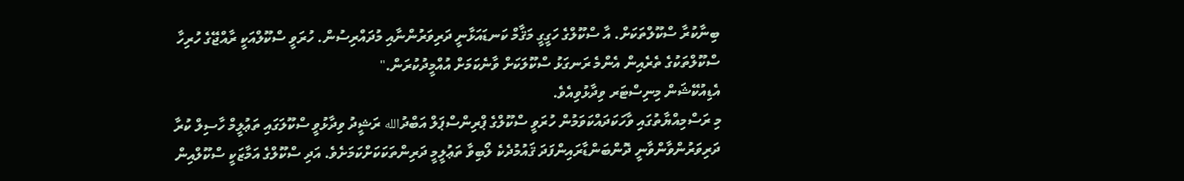ބިނާކުރާ ސްކޫލްތަކަށް. އާ ސްކޫލްގެ ހަގީގީ މަޤާމް ކަނޑައަޅާނީ ދަރިވަރުންނާއި މުދައްރިސުން. ހުރަވީ ސްކޫލްއަކީ ރާއްޖޭގެ ހުރިހާ ސްކޫލްތަކުގެ ތެރެއިން އެންމެ ރަނގަޅު ސްކޫލަކަށް ވާނެކަމަށް އުއްމީދުކުރަން."
އެޑިއުކޭޝަން މިނިސްޓަރ ވިދާޅުވިއެވެ.
މި ރަސްމިއްޔާތުގައި ވާހަކަދައްކަވަމުން ހުރަވީ ސްކޫލްގެ ޕްރިންސްޕަލް އަބްދުالله ރަޝީދު ވިދާޅުވީ ސްކޫލަގައި ތަޢުލީމް ހާސިލް ކުރާ ދަރިވަރުންވާންވާނީ ދޮންބަންޑާރައިންފަދަ ޤައުމުދެކެ ލޯބިވާ ތަޢުލީމީ ދަރިންތަކަކަށްކަމަށެވެ. އަދި ސްކޫލްގެ އަމާޒަކީ ސްކޫލްއިން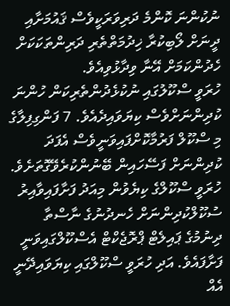ނުކުންނަ ކޮންމެ ދަރިވަރަކީވެސް ޤައުމަށާއި ދީނަށް ލޯބިކުރާ ޚިދުމަތްތެރި ދަރިންތަކަކަށް ހެދުންކަމަށް އޭނާ ވިދާޅުވިއެވެ.
ހުރަވީ ސްކޫލުގައި ނުކުޅެދުންތެރިކަން ހުންނަ ކުދިންނަށްވެސް ކިޔަވައިދެއެވެ. 7 ފަންގިފިލާގެ މި ސްކޫލް ފަރުމާކޮށްފައިވަނީވެސް އެފަދަ ކުދިންނަށް ފަސޭހައިން ބޭނުންކުރެވޭގޮތަށެވެ.
ހުރަވީ ސްކޫލްގެ ކިޔެވުން މިއަދު ފަށާފައިވާއިރު ސުކޫލްކުދިންނަށް ހެނދުނުގެ ނާސްތާ ދިނުމުގެ ޕައިލެޓް ޕްރޮޖެކްޓް އެސްކޫލްގައިވަނީ ފަށާފައެވެ. އަދި ހުރަވީ ސްކޫލްގައި ކިޔަވައިދޭނީ އެއް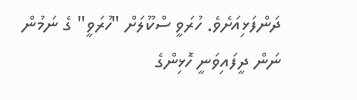ދަންފަޅިއަށެވެ. ހުރަވީ ސްކޫލަށް "ހުރަވީ" ގެ ނަމުން ނަން ދީފައިވަނީ ހޮޅިންގެ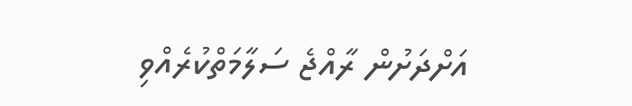އަށްދަށުން ރާއްޖެ ސަލާމަތްކުރެއްވި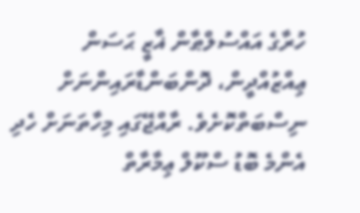ހުރާގެ އައްސުލްޠާން ޣާޒީ ޙަސަން ޢިއްޒުއްދީން، ދޮންބަންޑާރައިންނަށް ނިސްބަތްކޮށެވެ. ރާއްޖޭގައި މިހާތަނަށް ހެދި އެންމެ ބޮޑު ސްކޫލް ޢިމާރާތް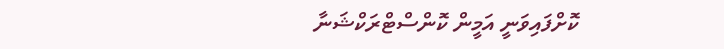ކޮށްފައިވަނީ އަމީން ކޮންސްޓްރަކްޝަނާ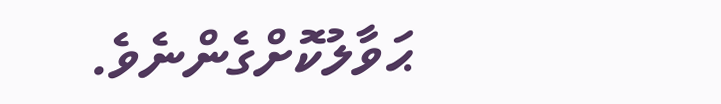ޙަވާލުކޮށްގެންނެވެ.